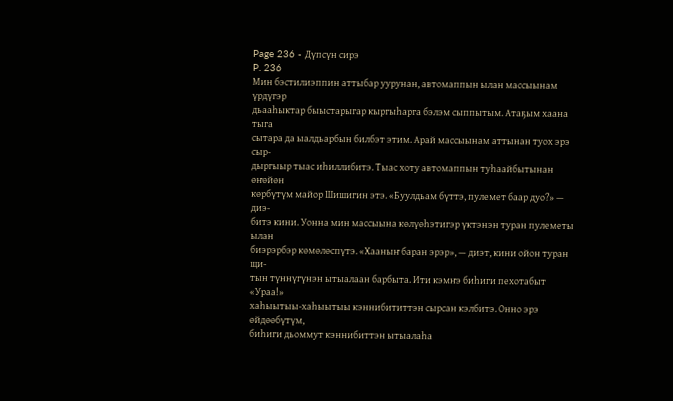Page 236 - Дүпсүн сирэ
P. 236
Мин бэстилиэппин аттыбар уурунан, автомаппын ылан массыынам үрдүгэр
дьааһыктар быыстарыгар кыргыһарга бэлэм сыппытым. Атаҕым хаана тыга
сытара да ыалдьарбын билбэт этим. Арай массыынам аттынан туох эрэ сыр-
дыргыыр тыас иһиллибитэ. Тыас хоту автомаппын туһаайбытынан өҥөйөн
көрбүтүм майор Шишигин этэ. «Буулдьам бүттэ, пулемет баар дуо?» — диэ-
битэ кини. Уонна мин массыына көлүөһэтигэр үктэнэн туран пулеметы ылан
биэрэрбэр көмөлөспүтэ. «Хааныҥ баран эрэр», — диэт, кини ойон туран щи-
тын түннүгүнэн ытыалаан барбыта. Ити кэмҥэ биһиги пехотабыт «Ураа!»
хаһыытыы-хаһыытыы кэннибититтэн сырсан кэлбитэ. Онно эрэ өйдөөбүтүм,
биһиги дьоммут кэннибиттэн ытыалаһа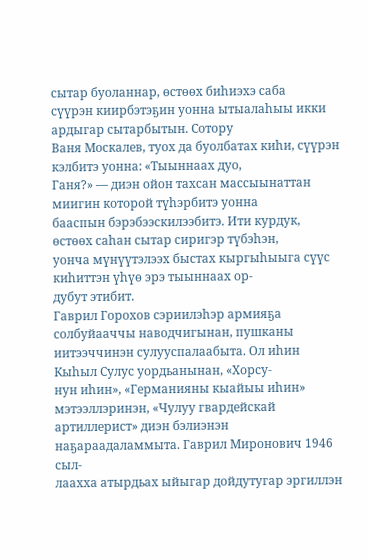сытар буоланнар, өстөөх биһиэхэ саба
сүүрэн киирбэтэҕин уонна ытыалаһыы икки ардыгар сытарбытын. Сотору
Ваня Москалев, туох да буолбатах киһи, сүүрэн кэлбитэ уонна: «Тыыннаах дуо,
Ганя?» — диэн ойон тахсан массыынаттан миигин которой түһэрбитэ уонна
бааспын бэрэбээскилээбитэ. Ити курдук, өстөөх саһан сытар сиригэр түбэһэн,
уонча мүнүүтэлээх быстах кыргыһыыга сүүс киһиттэн үһүө эрэ тыыннаах ор-
дубут этибит.
Гаврил Горохов сэриилэһэр армияҕа солбуйааччы наводчигынан, пушканы
иитээччинэн сулууспалаабыта. Ол иһин Кыһыл Сулус уордьанынан, «Хорсу-
нун иһин», «Германияны кыайыы иһин» мэтээллэринэн, «Чулуу гвардейскай
артиллерист» диэн бэлиэнэн наҕараадаламмыта. Гаврил Миронович 1946 сыл-
лаахха атырдьах ыйыгар дойдутугар эргиллэн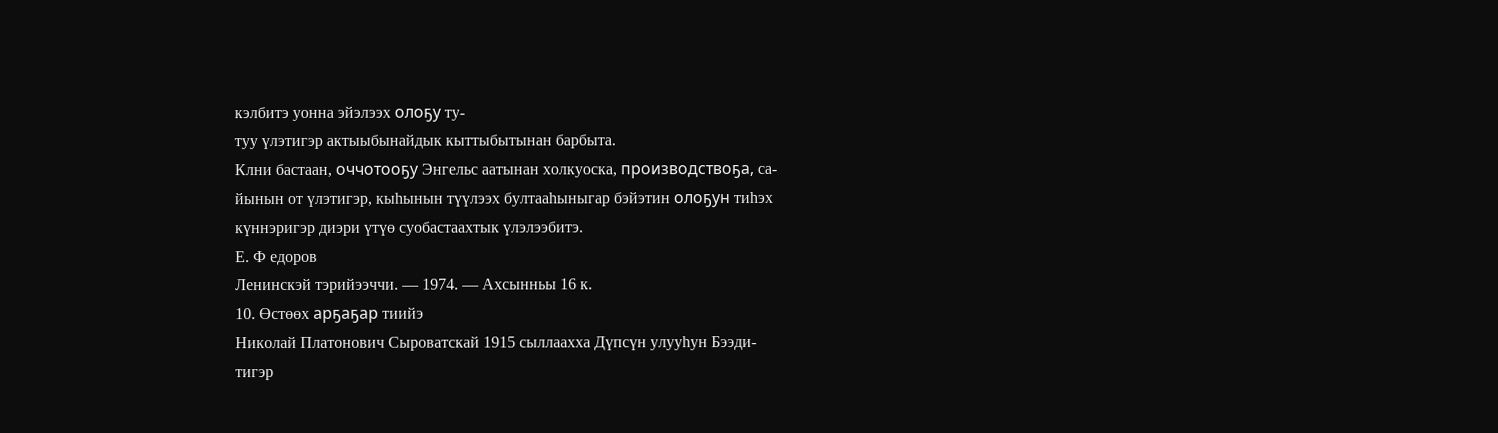кэлбитэ уонна эйэлээх олоҕу ту-
туу үлэтигэр актыыбынайдык кыттыбытынан барбыта.
Клни бастаан, оччотооҕу Энгельс аатынан холкуоска, производствоҕа, са-
йынын от үлэтигэр, кыһынын түүлээх бултааһыныгар бэйэтин олоҕун тиһэх
күннэригэр диэри үтүө суобастаахтык үлэлээбитэ.
Е. Ф едоров
Ленинскэй тэрийээччи. — 1974. — Ахсынньы 16 к.
10. Өстөөх арҕаҕар тиийэ
Николай Платонович Сыроватскай 1915 сыллаахха Дүпсүн улууһун Бээди-
тигэр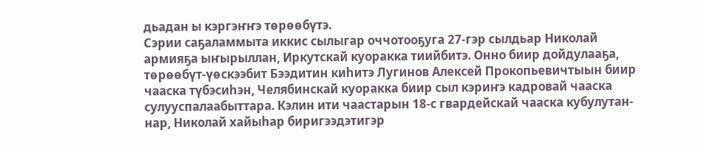дьадан ы кэргэҥҥэ төрөөбүтэ.
Сэрии саҕаламмыта иккис сылыгар оччотооҕуга 27-гэр сылдьар Николай
армияҕа ыҥырыллан, Иркутскай куоракка тиийбитэ. Онно биир дойдулааҕа,
төрөөбүт-үөскээбит Бээдитин киһитэ Лугинов Алексей Прокопьевичтыын биир
чааска түбэсиһэн, Челябинскай куоракка биир сыл кэриҥэ кадровай чааска
сулууспалаабыттара. Кэлин ити чаастарын 18-с гвардейскай чааска кубулутан-
нар, Николай хайыһар биригээдэтигэр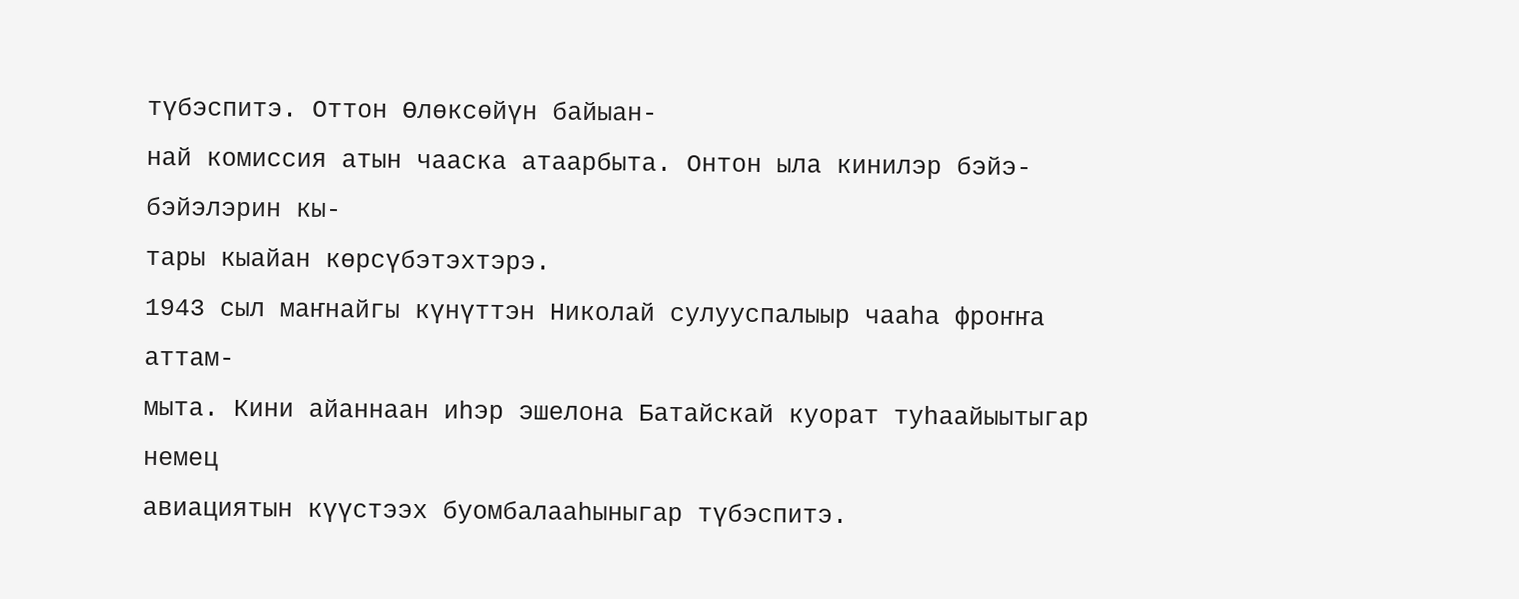түбэспитэ. Оттон Өлөксөйүн байыан-
най комиссия атын чааска атаарбыта. Онтон ыла кинилэр бэйэ-бэйэлэрин кы-
тары кыайан көрсүбэтэхтэрэ.
1943 сыл маҥнайгы күнүттэн Николай сулууспалыыр чааһа фроҥҥа аттам-
мыта. Кини айаннаан иһэр эшелона Батайскай куорат туһаайыытыгар немец
авиациятын күүстээх буомбалааһыныгар түбэспитэ.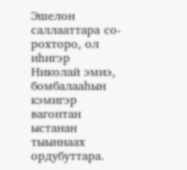Эшелон саллааттара со-
рохторо, ол иһигэр Николай эмиэ, бомбалааһын кэмигэр вагонтан ыстанан
тыыннаах ордубуттара.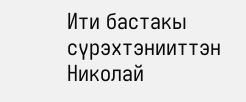Ити бастакы сүрэхтэнииттэн Николай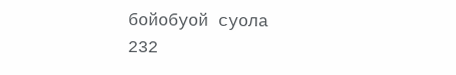бойобуой суола
232